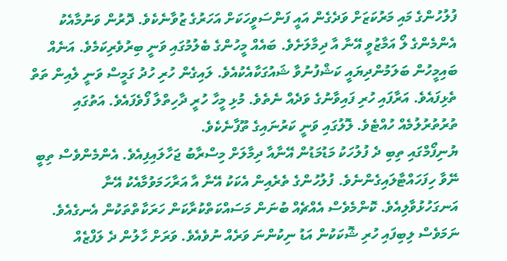ފުލުހުންގެ މައި މަރުކަޒަށް ވަދެގެން އައީ ފަންސަވީހަކަށް އަހަރުގެ ޒުވާނެކެވެ. ދޮރުން ވަނުމާއެކު އެންމެންގެ ލޯ އަމާޒުވީ އޭނާ އާ ދިމާލަށެވެ. ބައެއް މީހުންގެ ބެލުމުގައި ވަނީ ބިރުވެރިކަމެވެ. އަނެއް ބައިމީހުން ބަލަމުންދިޔައީ ކަޝްފުނުވާ ޝައުގަކާއެކުއެވެ. ލައިގެން ހުރި ހުދު ގަމީސް ވަނީ ލެއިން ތަތް ތެޅިފައެވެ. އަރާފައި ހުރި ފައިވާނުގެ ވަދެއް ނެތެވެ. މުޅި މީހާ ހުރީ ދާހިތްލާ ފޯވެފައެވެ. އަތުގައި ތުރުތުރުލުމެއް ހުއްޓެވެ. ލޮލުގައި ވަނީ ކަރުނައިގެ ތޫފާނެކެވެ.
ޔުނިފޯމްގައި ތިބި ދެ ފުލުހަކު މަޑުމަޑުން އޭނާއާ ދިމާލަށް މިސްރާބު ޖަހާލައިފިއެވެ. އެންމެންވެސް ތިބީ ނޭވާ ހިފަހައްޓާލައިގެންނެވެ. ފުލުހުންގެ ތެރެއިން އެކަކު އޭނާ އާ އަރާހަމަވުމާއެކު އޭނާ އަނގަހުޅުވާލިއެވެ. ކޮންމެވެސް އެއްޗެއް ބުނަން މަސައްކަތްކުރާކަން ހަރަކާތްތަކުން އެނގެއެވެ. ނަމަވެސް ލިބިފައި ހުރި ޝޮކަކުން އަޑު ނިކުންނަ ވަރެއް ނުވެއެވެ. ވަރަށް ހާލުން ދެ ލަފްޒެއް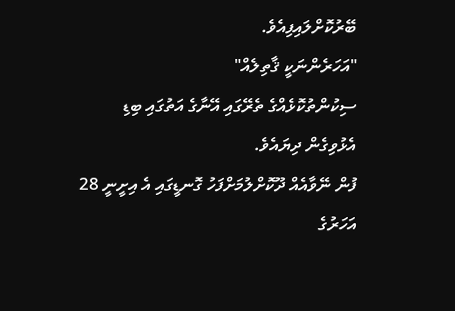ބޭރުކޮށްލައިފިއެވެ.
"އަހަރެންނަކީ ޤާތިލެއް"
ސިކުންތުކޮޅެއްގެ ތެރޭގައި އޭނާގެ އަތުގައި ބިޑި އެޅުވިގެން ދިޔައެވެ.
ފުން ނޭވާއެއް ދޫކޮށްލުމަށްފަހު ގޮނޑީގައި އެ އިށީނީ 28 އަހަރުގެ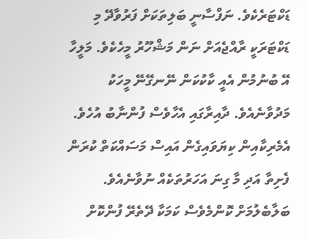ޑަކްޓަރެކެވެ. ނަފްސާނީ ބަލިތަކަށް ފަރުވާދޭ މި ޑަކްޓަރަކީ ރާއްޖެއަށް ނަން މަޝްހޫރު މީހެކެވެ. މަލީހާ އޭ ބުނުމުން އެއީ ކާކުކަން ނޭނގޭނޭ މީހަކު މަދުވާނެއެވެ. ދާއިރާގައި އެހާވެސް ފުންނާބު އުހެވެ. އެމެރިކާއިން ކިޔަވައިގެން އައިސް މަސައްކަތް ކުރަން ފެށިތާ އަދި މާ ގިނަ އަހަރުތަކެއް ނުވާނެއެވެ.
ބަލާބެލުމަށް ކޮންމެވެސް ކަމަކާ ދޭތެރޭ ފުންކޮށް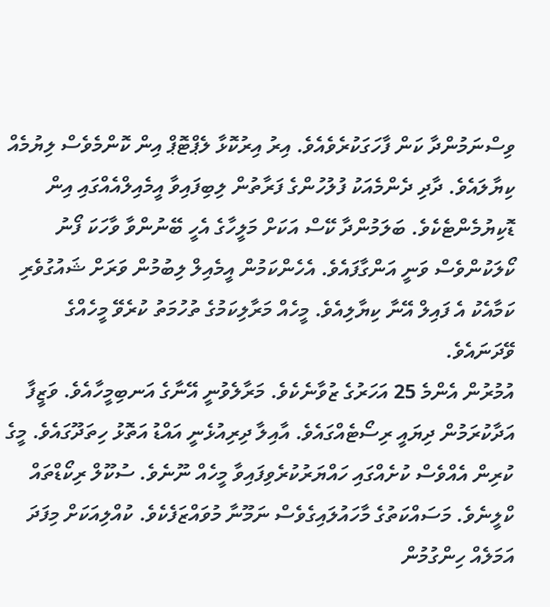ވިސްނަމުންދާ ކަން ފާހަގަކުރެވެއެވެ. އިރު އިރުކޮޅާ ލެޕްޓޮޕް އިން ކޮންމެވެސް ލިޔުމެއް ކިޔާލައެވެ. ދާދި ދެންމެއަކު ފުލުހުންގެ ފަރާތުން ލިބިފައިވާ އީމެއިލްއެއްގައި އިން ޑޮކިޔުމެންޓެކެވެ. ބަލަމުންދާ ކޭސް އަކަށް މަލީހާގެ އެހީ ބޭނުންވާ ވާހަކަ ފޯނު ކޯލަކުންވެސް ވަނީ އަންގާފައެވެ. އެހެންކަމުން އީމެއިލް ލިބުމުން ވަރަށް ޝައުގުވެރި ކަމާއެކު އެ ފައިލް އޭނާ ކިޔާލިއެވެ. މީހެއް މަރާލިކަމުގެ ތުހުމަތު ކުރެވޭ މީހެއްގެ ވޭދަނައެވެ.
އުމުރުން އެންމެ 25 އަހަރުގެ ޒުވާނެކެވެ. މަރާލެވުނީ އޭނާގެ އަނބިމީހާއެވެ. ވަޒީފާ އަދާކުރަމުން ދިޔައީ ރިސޯޓެއްގައެވެ. އާއިލާ ދިރިއުޅެނީ އައްޑު އަތޮޅު ހިތަދޫގައެވެ. މީގެ ކުރިން އެއްވެސް ކުށެއްގައި ހައްޔަރުކުރެވިފައިވާ މީހެއް ނޫނެވެ. ސުކޫލް ރިކޯޑްތައް ކްލީނެވެ. މަސައްކަތުގެ މާހައުލައިގެވެސް ނަމޫނާ މުވައްޒަފެކެވެ. ކުއްލިއަކަށް މިފަދަ އަމަލެއް ހިންގުމުން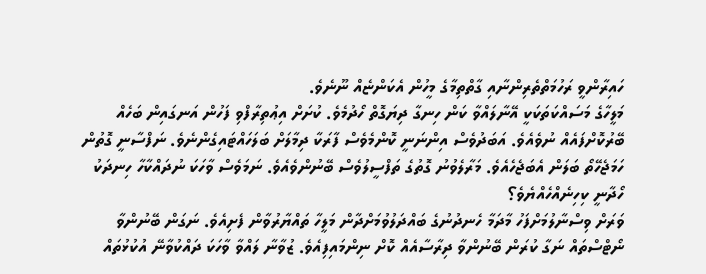ހައިރާންވީ ރަހުމަތްތެރިންނާއި ގާތްތިމާގެ މީހުން އެކަންޏެއް ނޫނެވެ.
މަލީހާގެ މަސައްކަތަކަކީ އޭނާލައްވާ ކަން ހިނގާ ދިޔަގޮތް ހޯދުމެވެ. ކުށަށް އިޢުތިރާފްވި ފަހުން އަނގައިން ބަހެއް ބޭރުކޮށްފައެއް ނުވެއެވެ. އަބަދުވެސް އިންނަނީ ކޮންމެވެސް ފާރަކާ ދިމާލަށް ބަލަހައްޓައިގެންނެވެ. ނަފްސާނީ ގޮތުން ހަމަޖެހޭތޯ ބަލަން އެބަޖެހެއެވެ. މަރާލެވުނު ގޮތުގެ ތަފްސީލުވެސް ބޭނުންވެއެވެ. ނަމަވެސް ވާހަކަ ނުދައްކާހާ ހިނދަކު ހޯދާނީ ކިހިނެއްހެއްޔެވެ؟
ވަރަށް ވިސްނާލުމަށްފަހު މާދަމާ ހެނދުނުގެ ބައްދަލުވުމަށްދާން މަލީހާ ތައްޔާރުވާން ފެށިއެވެ. ނަގަން ބޭނުންވާ ނޯޓްސްތައް ނަގާ ކުރަން ބޭނުންވާ ދިރާސާއެއް ކޮށް ނިންމައިފިއެވެ. ޒުވާނާ ލައްވާ ވާހަކަ ދައްކުވާނޭ އުކުޅުތައް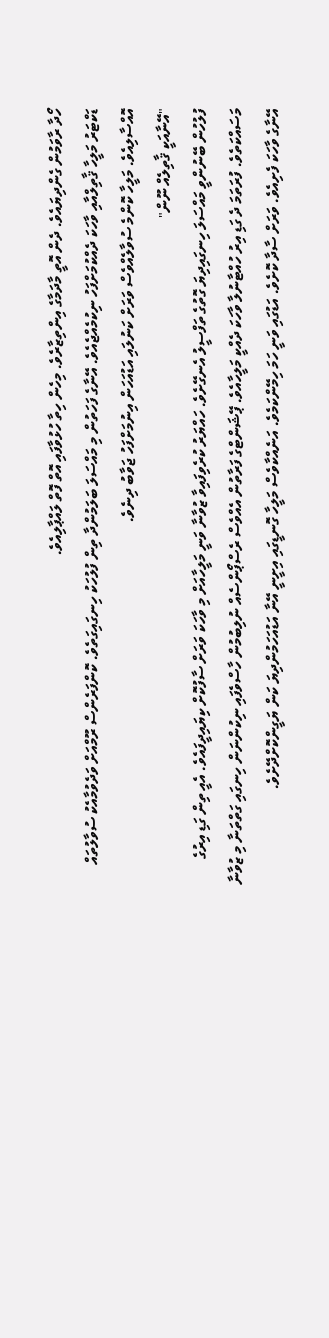ހޯދާ ރާވަމުން ގެންދިޔައެވެ. ދެން އޮތީ މާދަމާގެ އިންތިޒާރެވެ. މިހެން ހިތާ ހުޅުވާފައި އޮތް ފޮތް ލައްޕާލިއެވެ.
ޑަކްޓަރު މަލީހާ ޤާތިލްއާއި ވާހަކަ ދެއްކުމަށްފަހު ނިކުމެއްޖެއެވެ. އޭނާގެ ފަހަތުން މި މައްސަލަ ބަލަމުންދާ ތިން ފުލުހަކު ހިނގައިގަތެވެ. ކޮންފަރެންސް ރޫމްއަށް ވަދެވުމާއެކު ސުވާލުތައް އޮއްސާލިއެވެ. މަލީހާ ކޮންމެ ސުވާލެއްވެސް ވަރަށް ކަނުލައި އަޑުއަހަން އިނުމަށްފަހު ޖަވާބު ދިނެވެ.
"އޭނާއަކީ ޤާތިލެއް ނޫން"
ފުލުހުން ބޭނުންވީ މައްސަލަ ހިނގައިދިޔަ ގޮތުގެ ތަފްސީލު އެނގޭށެވެ. ހައްޔަރު ކުރެވިފައިވާ ޒުވާނާ ވަނީ މަލީހާއަށް މި ވާހަކަ ވަރަށް ސާފުކޮށް ކިޔައިދީފައެވެ. އެއީ ތިން ގަޑި އިރުގެ މަސައްކަތެވެ. ފުރަތަމަ ދެ ގަޑި އިރު ހުއްޓާނުލާ ވާހަކަ ދެއްކީ މަލީހާއެވެ. ޕޭޝަންޓްގެ ފަރާތުން އެއްވެސް ރެސްޕޯންސެއް ނުލިބުމުން ހާސްވެފައި ނިކުންނަން ހިނގައި ގަތްތަނާ މި ޒުވާނާ އޭނާގެ ވާހަކަ ފެށިއެވެ. ވަރަށް ސާދާ ކޮށެވެ. އަޑުގައި ވަނީ ހަމަ ހިމޭންކަމެވެ. އަނެއްކާވެސް މަލީހާ ގޮނޑީގައި އިށީނީ އޭނާ އަޑުއަހަމުންދިޔަ ކަން ޔަގީންކޮށްދޭށެވެ.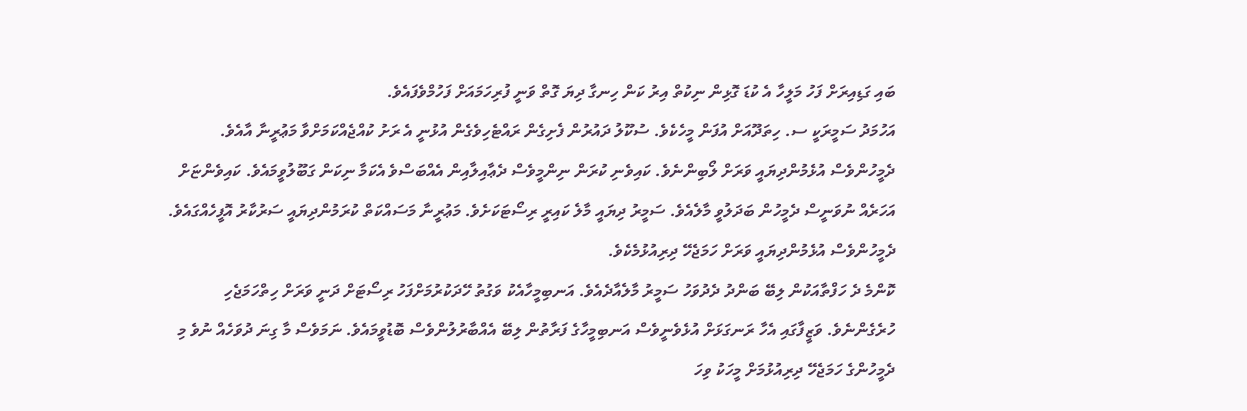ބައި ގަޑިއިރަށް ފަހު މަލީހާ އެ ކުޑަ ގޮޅިން ނިކުތް އިރު ކަން ހިނގާ ދިޔަ ގޮތް ވަނީ ފުރިހަމައަށް ފަހުމްވެފައެވެ.
އަހުމަދު ސަމީރަކީ ސ. ހިތަދޫއަށް އުފަން މީހެކެވެ. ސުކޫލު ދައުރުން ފެށިގެން ރައްޓެހިވެގެން އުޅުނީ އެ ރަށު ކުއްޖެއްކަމަށްވާ މަޢުރީނާ އާއެވެ. ދެމީހުންވެސް އުޅެމުންދިޔައީ ވަރަށް ލޯބިންނެވެ. ކައިވެނި ކުރަން ނިންމީވެސް ދެޢާއިލާއިން އެއްބަސްވެ އެކަމާ ނިކަން ގަބޫލުވީމައެވެ. ކައިވެންޏަށް އަހަރެއް ނުވަނީސް ދެމީހުން ބަދަލުވީ މާލެއެވެ. ސަމީރު ދިޔައީ މާލެ ކައިރީ ރިސޯޓަކަށެވެ. މަޢުރީނާ މަސައްކަތް ކުރަމުންދިޔައީ ސަރުކާރު އޮފީހެއްގައެވެ. ދެމީހުންވެސް އުޅެމުންދިޔައީ ވަރަށް ހަމަޖެހޭ ދިރިއުޅުމެކެވެ.
ކޮންމެ ދެ ހަފްތާއަކުން ލިބޭ ބަންދު ދެދުވަހު ސަމީރު މާލެއާދެއެވެ. އަނބިމީހާއެކު ވަގުތު ހޭދަކުރުމަށްފަހު ރިސޯޓަށް ދަނީ ވަރަށް ހިތްހަމަޖެހި ހުރެގެންނެވެ. ވަޒީފާގައި އެހާ ރަނގަޅަށް އުޅެވެނީވެސް އަނބިމީހާގެ ފަރާތުން ލިބޭ އެއްބާރުލުންވެސް ބޮޑުވީމައެވެ. ނަމަވެސް މާ ގިނަ ދުވަހެއް ނުވެ މި ދެމީހުންގެ ހަމަޖެހޭ ދިރިއުޅުމަށް މީހަކު ވިހަ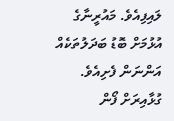ލައިފިއެވެ. މައުރީނާގެ އުޅުމަށް ބޮޑު ބަދަލުތަކެއް އަންނަން ފެށިއެވެ. ގުޅާއިރަށް ފޯން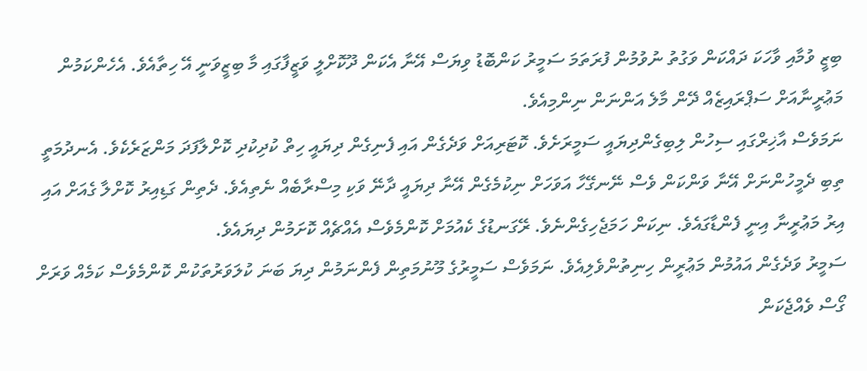ބިޒީ ވުމާއި ވާހަކަ ދައްކަން ވަގުތު ނުވުމުން ފުރަތަމަ ސަމީރު ކަންބޮޑު ވިޔަސް އޭނާ އެކަން ދޫކޮށްލީ ވަޒީފާގައި މާ ބިޒީވަނީ އޭ ހިތާއެވެ. އެހެންކަމުން މަޢުރީނާއަށް ސަޕްރައިޒެއް ދޭން މާލެ އަންނަން ނިންމިއެވެ.
ނަމަވެސް އާޚިރްގައި ސިހުން ލިބިގެންދިޔައީ ސަމީރަށެވެ. ކޮޓަރިއަށް ވަދެގެން އައި ފެނިގެން ދިޔައީ ހިތް ކުދިކުދި ކޮށްލާފަދަ މަންޒަރެކެވެ. އެނދުމަތީ ތިބި ދެމީހުންނަށް އޭނާ ވަންކަން ވެސް ނޭނގޭހާ އަވަހަށް ނިކުމެގެން އޭނާ ދިޔައީ ދާނޭ ވަކި މިސްރާބެއް ނެތިއެވެ. ދެތިން ގަޑިއިރު ކޮށްލާ ގެއަށް އައި އިރު މަޢުރީނާ އިނީ ފެންޑާގައެވެ. ނިކަން ހަމަޖެހިގެންނެވެ. ރޭގަނޑުގެ ކެއުމަށް ކޮންމެވެސް އެއްޗެއް ކޮށަމުން ދިޔައެވެ.
ސަމީރު ވަދެގެން އައުމުން މަޢުރީން ހިނިތުންވެލިއެވެ. ނަމަވެސް ސަމީރުގެ މޫނުމަތިން ފެންނަމުން ދިޔަ ބަނަ ކުލަވަރުތަކުން ކޮންމެވެސް ކަމެއް ވަރަށް ގޯސް ވެއްޖެކަން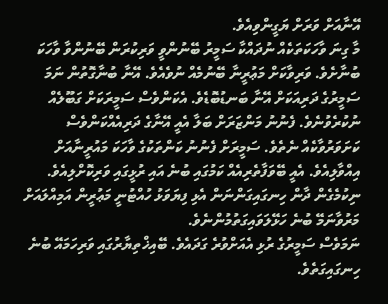އޭނާއަށް ވަރަށް ޔަގީންވިއެވެ.
މާ ގިނަ ވާހަކަތަކެއް ނުދައްކާ ސަމީރު ބޭނުންވީ ވަރިކުރަން ބޭނުންވާ ވާހަކަ ބުނާށެވެ. ވަރިވާކަށް މަޢުރީނާ ބޭނުމެއް ނުވެއެވެ. އޭނާ ބުނާގޮތުން ނަމަ ސަމީރުގެ ދަރިއަކަށް އޭނާ ބަނޑުބޮޑެވެ. އެކަންވެސް ސަމީރަކަށް ގަބޫލެއް ނުކުރެވުނެވެ. ފެނުނު މަންޒަރަށް ބަލާ އެއީ އޭނާގެ ދަރިއެއްކަންވެސް ކަށަވަރުވާކެއް ނެތެވެ. ސަމީރަށް ފެނުނު ކަންތަކުގެ ވާހަކަ މައުރީނާއަށް އިއްވާލިއެވެ. އެއީ ބޭވަފާތެރިއެއް ކަމުގައި ބުނެ އައި ރުޅީގައި ވަރިކޮށްލިއެވެ. ނިކުމެގެން ދާން ހިނގައިގަންނަން އެޅި ފިޔަވަޅު ހުއްޓުނީ މަޢުރީން އަމިއްލައަށް މަރުވާނަމޭ ބުނެ ހަޅޭލަވައިގަތުމުންނެވެ.
ނަމަވެސް ސަމީރުގެ ރުޅި އެއަށްވުރެ ގަދައެވެ. ބޭއިޚްތިޔާރުގައި ވަރިހަމައޭ ބުނެ ހިނގައިގަތެވެ.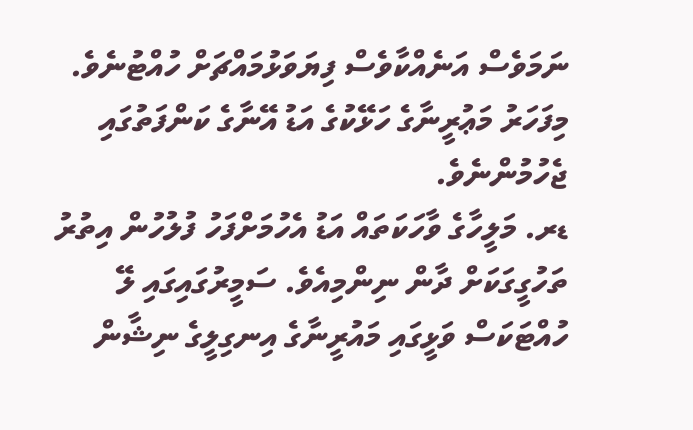ނަމަވެސް އަނެއްކާވެސް ފިޔަވަޅުމައްޗަށް ހުއްޓުނެވެ. މިފަހަރު މަޢުރީނާގެ ހަޅޭކުގެ އަޑު އޭނާގެ ކަންފަތުގައި ޖެހުމުންނެވެ.
ޑރ. މަލީހާގެ ވާހަކަތައް އަޑު އެހުމަށްފަހު ފުލުހުން އިތުރު ތަހުގީގަކަށް ދާން ނިންމިއެވެ. ސަމީރުގައިގައި ލޭ ހުއްޓަކަސް ވަޅީގައި މައުރީނާގެ އިނގިލީގެ ނިޝާން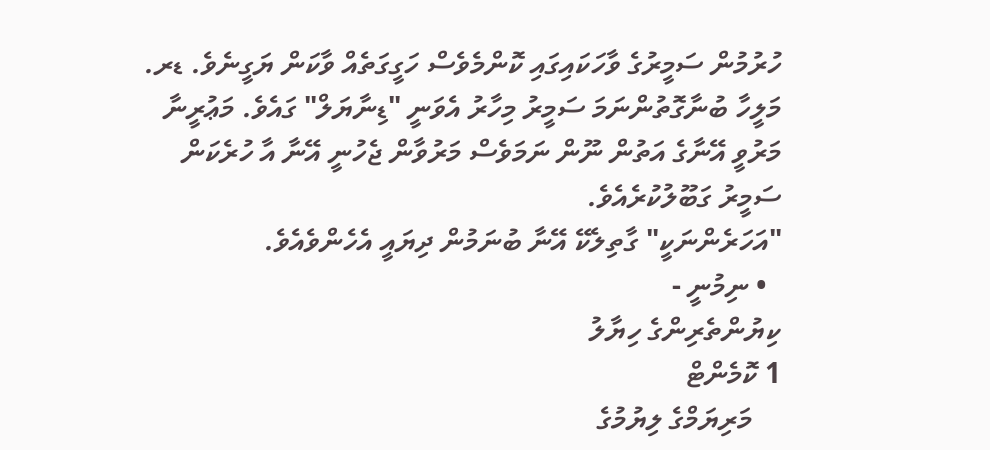ހުރުމުން ސަމީރުގެ ވާހަކައިގައި ކޮންމެވެސް ހަގީގަތެއް ވާކަން ޔަގީނެވެ. ޑރ. މަލީހާ ބުނާގޮތުންނަމަ ސަމީރު މިހާރު އެވަނީ "ޑިނާޔަލް" ގައެވެ. މަޢުރީނާ މަރުވީ އޭނާގެ އަތުން ނޫން ނަމަވެސް މަރުވާން ޖެހުނީ އޭނާ އާ ހުރެކަން ސަމީރު ގަބޫލުކުރެއެވެ.
"އަހަރެންނަކީ" ގާތިލެކޭ އޭނާ ބުނަމުން ދިޔައީ އެހެންވެއެވެ.
  • ނިމުނީ -
ކިޔުންތެރިންގެ ހިޔާލު
1 ކޮމެންޓް
    މަރިޔަމްގެ ލިޔުމުގެ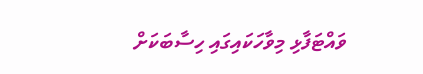ވައްޓަފާޅި މިވާހަކައިގައި ހިސާބަކަށް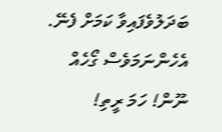ބަދަލުވެފައިވާ ކަމަށް ފެނޭ. އެހެންނަމަވެސް ގޯހެއް ނޫން! ހަމަ ރީތި!